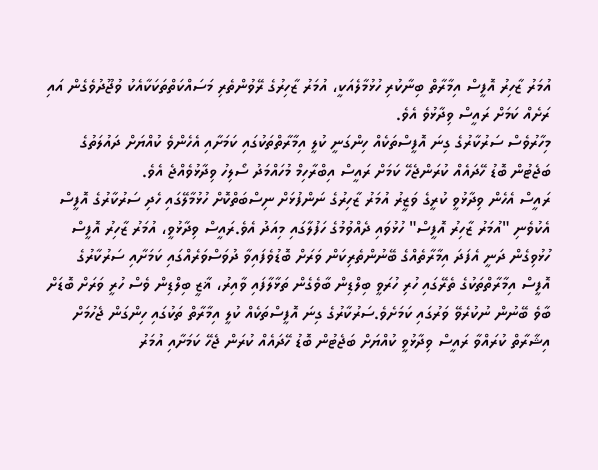އުމަރު ޒާހިރު އޮފީސް އިމާރާތް ބިނާކުރި ހުޅުމާލެއަކީ، އުމަރު ޒާހިރުގެ ރޭވުންތެރި މަސައްކަތްތަކަކާއެކު ވުޖޫދުވެގެން އައި ރަށެއް ކަމަށް ރައީސް ވިދާޅުވެ އެވެ.
މިހާރުވެސް ސަރުކާރުގެ ގިނަ އޮފީސްތަކެއް ހިންގަނީ ކުލީ އިމާރާތްތަކުގައި ކަމަށާއި އެހެންވެ ކުއްޔަށް ދައުލަތުގެ ބަޖެޓުން ބޮޑު ހޭދައެއް ކުރަންޖެހޭ ކަމަށް ރައީސް އިބްރާހިމް މުހައްމަދު ސޯލިހު ވިދާޅުވެއްޖެ އެވެ.
ރައީސް އެހެން ވިދާޅުވީ ކުރީގެ ވަޒީރު އުމަރު ޒާހިރުގެ ނަންފުޅަށް ނިސްބަތްކޮށް ހުޅުމާލޭގައި ހެދި ސަރުކާރުގެ އޮފީސް އެކުވެނި "އުމަރު ޒާހިރު އޮފީސް" ހުޅުވައި ދެއްވުމުގެ ހަފުލާގައި މިއަދު އެވެ.ރައީސް ވިދާޅުވީ، އުމަރު ޒާހިރު އޮފީސް ހުޅުވިގެން ދަނީ އެފަދަ އިމާރާތެއްގެ ބޭނުންތެރިކަން ވަރަށް ބޮޑުވެފައިވާ ދުވަސްވަރެއްގައި ކަމަށާއި ސަރުކާރުގެ އޮފީސް އިމާރާތްތަކުގެ ތެރޭގައި ހުރި ހުރަވީ ބިލްޑިން ބާވެގެން ތަޅާލާފައި ވާއިރު، ޣާޒީ ބިލްޑިން ވެސް ހުރީ ވަރަށް ބޮޑަށް ބާވެ ބޭނުން ނުކުރެވޭ ވަރުގައި ކަމަށެވެ.ސަރުކާރުގެ ގިނަ އޮފީސްތަކެއް ކުލީ އިމާރާތް ތަކުގައި ހިންގަން ޖެހުމަށް އިޝާރާތް ކުރައްވާ ރައީސް ވިދާޅުވީ ކުއްޔަށް ބަޖެޓުން ބޮޑު ހޭދައެއް ކުރަން ޖެހޭ ކަމަށާއި އުމަރު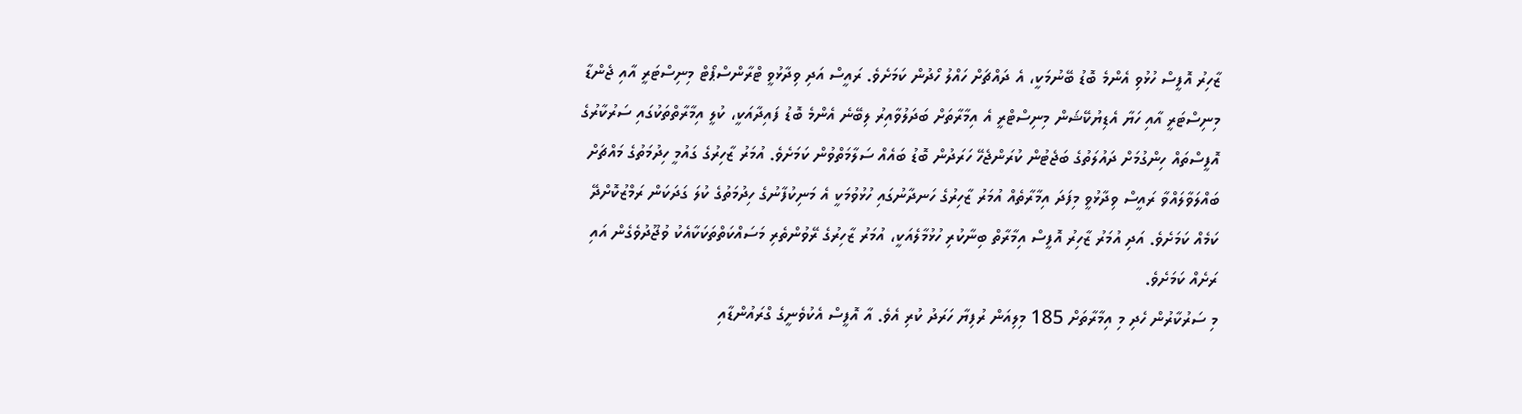ޒާހިރު އޮފީސް ހުޅުވި އެންމެ ބޮޑު ބޭނުމަކީ، އެ ދައްޗަށް ހައްލު ހޯދުން ކަމަށެވެ. ރައީސް އަދި ވިދާޅުވީ ޓްރާންސްޕޯޓް މިނިސްޓަރީ އާއި ޖެންޑާ މިނިސްޓަރީ އާއި ހަޔާ އެޑިޔުކޭޝަން މިނިސްޓްރީ އެ އިމާރާތަށް ބަދަލުވާއިރު ލިބޭނެ އެންމެ ބޮޑު ފައިދާއަކީ، ކުލީ އިމާރާތްތަކުގައި ސަރުކާރުގެ އޮފީސްތައް ހިންގުމަށް ދައުލަތުގެ ބަޖެޓުން ކުރަންޖެހޭ ހަރަދުން ބޮޑު ބައެއް ސަލާމަތްވުން ކަމަށެވެ. އުމަރު ޒާހިރުގެ ގައުމީ ހިދުމަތުގެ މައްޗަށް ބައްލަވާލައްވާ ރައީސް ވިދާޅުވީ މިފަދަ އިމާރާތެއް އުމަރު ޒާހިރުގެ ހަނދާނުގައި ހުޅުވުމަކީ އެ މަނިކުފާނުގެ ހިދުމަތުގެ ކުލަ ގަދަކަން ރަމްޒުކޮށްދޭ ކަމެއް ކަމަށެވެ. އަދި އުމަރު ޒާހިރު އޮފީސް އިމާރާތް ބިނާކުރި ހުޅުމާލެއަކީ، އުމަރު ޒާހިރުގެ ރޭވުންތެރި މަސައްކަތްތަކަކާއެކު ވުޖޫދުވެގެން އައި ރަށެއް ކަމަށެވެ.
މި ސަރުކާރުން ހެދި މި އިމާރާތަށް 185 މިލިއަން ރުފިޔާ ހަރަދު ކުރި އެވެ. އާ އޮފީސް އެކުވެނީގެ ގްރައުންޑާއި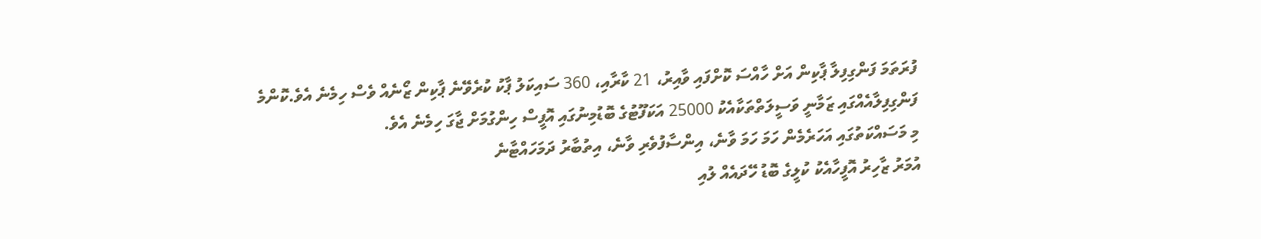ފުރަތަމަ ފަންގިފިލާ ޕާކިން އަށް ހާއްސަ ކޮށްފައި ވާއިރު، 21 ކާރާއި، 360 ސައިކަލު ޕާކު ކުރެވޭނެ ޕާކިން ޒޯނެއް ވެސް ހިމެނެ އެވެ.ކޮންމެ ފަންގިފިލާއެއްގައި ޒަމާނީ ވަސީލަތްތަކާއެކު 25000 އަކަފޫޓުގެ ބޮޑުމިނުގައި އޮފީސް ހިންގުމަށް ޖާގަ ހިމެނެ އެވެ.
މި މަސައްކަތުގައި އަހަރެމެން ހަމަ ހަމަ ވާނެ، އިންސާފުވެރި ވާނެ، އިތުބާރު ދަމަހައްޓާނެ
އުމަރު ޒާހިރު އޮފީހާއެކު ކުލީގެ ބޮޑު ހޭދައެއް ލުއި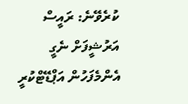ކުރެވޭނެ: ރައީސް
އަރުޝީފަށް ނެގީ
އެންމެފަހުން އަޕްޑޭޓްކުރީ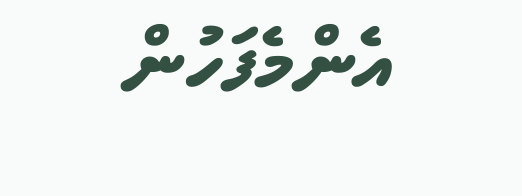އެންމެފަހުން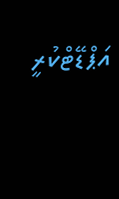އަޕްޑޭޓްކުރީ